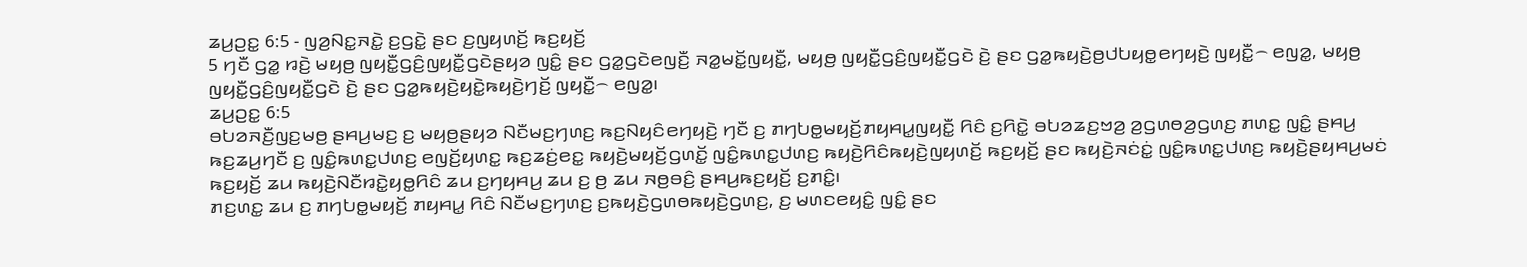ꤘꤣ꤬ꤑꤢ꤭ 6:5 - ꤜꤤ꤬ꤡꤢ꤭ꤏꤢꤧ꤭ ꤢ꤬ꤞꤢꤧ꤭ ꤔꤢ ꤢ꤬ꤜꤟꤛꤢꤩ꤬ ꤒꤢ꤬ꤟꤢꤩ꤬
5 ꤚꤢꤪ ꤞꤤ꤭ ꤙꤢꤧ꤬ ꤗꤟꤥ꤬ ꤜꤟꤢꤪ꤭ꤞꤢꤨ꤬ꤜꤟꤢꤪ꤭ꤞꤢꤧꤔꤟꤤ ꤜꤢꤨ꤭ ꤔꤢ ꤞꤤ꤭ꤞꤢꤧꤕꤜꤢꤪ꤬ ꤏꤤ꤭ꤗꤢꤩ꤭ꤜꤟꤢꤪ꤭, ꤗꤟꤥ꤬ ꤜꤟꤢꤪ꤭ꤞꤢꤨ꤬ꤜꤟꤢꤪ꤭ꤞꤢꤧ ꤢꤧ꤬ ꤔꤢ ꤞꤤ꤭ꤒꤟꤢꤧ꤬ꤥ꤬ꤓꤝꤟꤥ꤭ꤕꤚꤟꤢꤧ꤬ ꤜꤟꤢꤪ꤭꤮ ꤕꤜꤤ꤭, ꤗꤟꤥ꤬ ꤜꤟꤢꤪ꤭ꤞꤢꤨ꤬ꤜꤟꤢꤪ꤭ꤞꤢꤧ ꤢꤧ꤬ ꤔꤢ ꤞꤤ꤭ꤒꤟꤢꤧ꤬ꤟꤢꤧ꤭ꤒꤟꤢꤧ꤬ꤚꤢꤩ꤬ ꤜꤟꤢꤪ꤭꤮ ꤕꤜꤤ꤭꤯
ꤘꤣ꤬ꤑꤢ꤭ 6:5
ꤋꤝꤤꤏꤢꤪ꤬ꤜꤢ꤬ꤗꤥ꤬ ꤔꤌꤣ꤬ꤗꤢ꤬ ꤢ꤬ ꤗꤟꤥ꤬ꤔꤟꤤ ꤡꤢꤪꤗꤢ꤬ꤚꤛꤢ꤬ ꤒꤢ꤬ꤡꤟꤢꤨꤕꤚꤟꤢꤧ꤬ ꤚꤢꤪ ꤢ꤬ ꤊꤚꤝꤥ꤭ꤗꤟꤢꤩ꤬ꤊꤟꤌꤣ꤭ꤜꤟꤢꤪ꤭ ꤖꤢꤨ ꤢ꤬ꤖꤢꤧ꤭ ꤋꤝꤤꤘꤢ꤬ꤠꤤ꤬ ꤤ꤬ꤞꤛꤥꤤ꤬ꤞꤛꤢ꤬ ꤊꤛꤢ꤭ ꤜꤢꤨ꤭ ꤔꤌꤣ꤬ ꤒꤢ꤬ꤘꤣ꤬ꤚꤢꤪ ꤢ꤬ ꤜꤢꤨ꤭ꤒꤛꤢ꤭ꤓꤛꤢ꤬ ꤕꤜꤢꤩ꤬ꤟꤛꤢ꤭ ꤒꤢ꤬ꤘꤢꤦ꤬ꤕꤢ꤭ ꤒꤟꤢꤧ꤬ꤗꤟꤢꤩ꤬ꤞꤛꤢꤩ꤭ ꤜꤢꤨ꤭ꤒꤛꤢ꤭ꤓꤛꤢ꤬ ꤒꤟꤢꤧ꤬ꤖꤢꤨꤒꤟꤢꤧ꤬ꤜꤟꤛꤢꤩ꤬ ꤒꤢ꤬ꤟꤢꤩ꤬ ꤔꤢ ꤒꤟꤢꤧ꤬ꤏꤢꤦꤢꤦ꤭ ꤜꤢꤨ꤭ꤒꤛꤢ꤭ꤓꤛꤢ꤬ ꤒꤟꤢꤧ꤬ꤔꤟꤌꤣ꤬ꤗꤢꤦ ꤒꤢ꤬ꤟꤢꤩ꤬ ꤘꤣ ꤒꤟꤢꤧ꤬ꤡꤢꤪꤙꤢꤧ꤭ꤟꤥ꤭ꤖꤢꤨ ꤘꤣ ꤢ꤬ꤚꤟꤌꤣ꤬ ꤘꤣ ꤢ꤬ ꤥ꤬ ꤘꤣ ꤏꤥ꤬ꤋꤢꤨ꤬ ꤔꤌꤣ꤬ꤒꤢ꤬ꤟꤢꤩ꤬ ꤢ꤬ꤊꤢꤨ꤭꤯
ꤊꤢ꤬ꤛꤢ꤭ ꤘꤣ ꤢ꤬ ꤊꤚꤝꤥ꤭ꤗꤟꤢꤩ꤬ ꤊꤟꤌꤣ꤭ ꤖꤢꤨ ꤡꤢꤪꤗꤢ꤬ꤚꤛꤢ꤬ ꤢ꤬ꤒꤟꤢꤧ꤬ꤞꤛꤥꤒꤟꤢꤧ꤬ꤞꤛꤢ꤬, ꤢ꤬ ꤗꤛꤢꤕꤟꤢꤨ꤭ ꤜꤢꤨ꤭ ꤔꤢ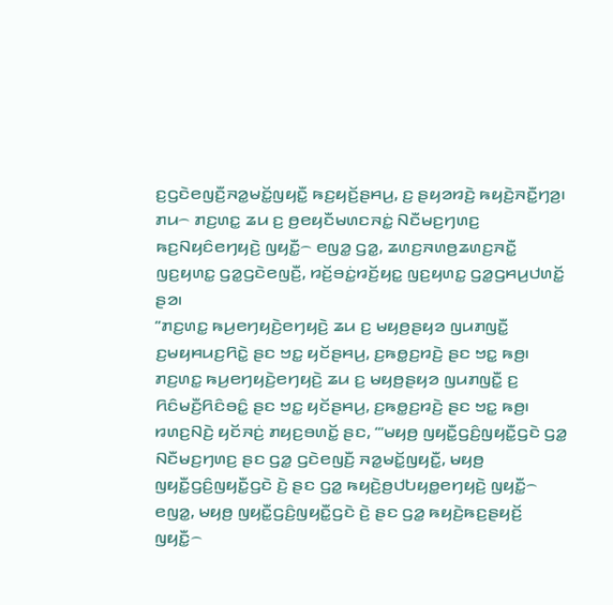ꤢ꤬ꤞꤢꤧꤕꤜꤢꤪ꤬ꤏꤤ꤭ꤗꤢꤩ꤭ꤜꤟꤢꤪ꤭ ꤒꤢ꤬ꤟꤢꤩ꤬ꤔꤌꤣ꤬, ꤢ꤬ ꤔꤟꤤꤙꤢꤧ꤬ ꤒꤟꤢꤧ꤬ꤏꤢꤪ꤭ꤚꤤ꤬꤯
ꤊꤣ꤮ ꤊꤢ꤬ꤛꤢ꤭ ꤘꤣ ꤢ꤬ ꤥ꤬ꤕꤟꤢꤪꤗꤛꤢꤏꤢꤦ꤭ ꤡꤢꤪꤗꤢ꤬ꤚꤛꤢ꤬ ꤒꤢ꤬ꤡꤟꤢꤨꤕꤚꤟꤢꤧ꤬ ꤜꤟꤢꤪ꤭꤮ ꤕꤜꤤ꤭ ꤞꤤ꤭, ꤘꤛꤢ꤬ꤏꤛꤥ꤬ꤘꤛꤢ꤬ꤏꤢꤪ꤭ ꤜꤢ꤬ꤟꤛꤢ꤭ ꤞꤤ꤭ꤞꤢꤧꤕꤜꤢꤪ꤬, ꤙꤢꤩ꤬ꤋꤢꤦ꤭ꤙꤢꤩ꤬ꤟꤢ꤭ ꤜꤢ꤬ꤟꤛꤢ꤭ ꤞꤤ꤭ꤞꤌꤣ꤬ꤓꤛꤢꤩ꤭ ꤔꤤ꤯
“ꤊꤢ꤬ꤛꤢ꤭ ꤒꤣ꤬ꤕꤚꤟꤢꤧ꤬ꤕꤚꤟꤢꤧ꤬ ꤘꤣ ꤢ꤬ ꤗꤟꤥ꤬ꤔꤟꤤ ꤜꤣꤊꤜꤢꤪ꤭ ꤢ꤬ꤗꤟꤌꤣꤢ꤬ꤖꤢꤧ꤭ ꤔꤢ ꤠꤢ꤭ ꤟꤢꤩꤔꤌꤣ꤬, ꤢ꤬ꤒꤥ꤭ꤢ꤬ꤙꤢꤧ꤬ ꤔꤢ ꤠꤢ꤭ ꤒꤥ꤬꤯ ꤊꤢ꤬ꤛꤢ꤭ ꤒꤣ꤬ꤕꤚꤟꤢꤧ꤬ꤕꤚꤟꤢꤧ꤬ ꤘꤣ ꤢ꤬ ꤗꤟꤥ꤬ꤔꤟꤤ ꤜꤣꤊꤜꤢꤪ꤭ ꤢ꤬ ꤖꤢꤨꤗꤢꤪ꤬ꤖꤢꤨꤋꤢꤨ꤭ ꤔꤢ ꤠꤢ꤭ ꤟꤢꤩꤔꤌꤣ꤬, ꤢ꤬ꤒꤥ꤭ꤢ꤬ꤙꤢꤧ꤬ ꤔꤢ ꤠꤢ꤭ ꤒꤥ꤬꤯
ꤙꤛꤢ꤬ꤡꤢꤧ꤬ ꤟꤢꤩꤏꤢꤦ꤬ ꤊꤟꤢ꤬ꤋꤛꤢꤩ꤭ ꤔꤢ, “‘ꤗꤟꤥ꤬ ꤜꤟꤢꤪ꤭ꤞꤢꤨ꤬ꤜꤟꤢꤪ꤭ꤞꤢꤧ ꤞꤤ꤭ ꤡꤢꤪꤗꤢ꤬ꤚꤛꤢ꤬ ꤔꤢ ꤞꤤ꤭ ꤞꤢꤧꤕꤜꤢꤪ꤬ ꤏꤤ꤭ꤗꤢꤩ꤭ꤜꤟꤢꤪ꤭, ꤗꤟꤥ꤬ ꤜꤟꤢꤪ꤭ꤞꤢꤨ꤬ꤜꤟꤢꤪ꤭ꤞꤢꤧ ꤢꤧ꤬ ꤔꤢ ꤞꤤ꤭ ꤒꤟꤢꤧ꤬ꤥ꤬ꤓꤝꤟꤥ꤭ꤕꤚꤟꤢꤧ꤬ ꤜꤟꤢꤪ꤭꤮ ꤕꤜꤤ꤭, ꤗꤟꤥ꤬ ꤜꤟꤢꤪ꤭ꤞꤢꤨ꤬ꤜꤟꤢꤪ꤭ꤞꤢꤧ ꤢꤧ꤬ ꤔꤢ ꤞꤤ꤭ ꤒꤟꤢꤧ꤬ꤒꤢ꤬ꤔꤟꤢꤩ꤬ ꤜꤟꤢꤪ꤭꤮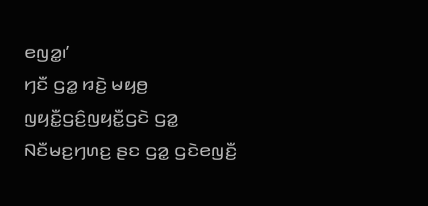ꤕꤜꤤ꤭꤯’
ꤚꤢꤪ ꤞꤤ꤭ ꤙꤢꤧ꤬ ꤗꤟꤥ꤬ ꤜꤟꤢꤪ꤭ꤞꤢꤨ꤬ꤜꤟꤢꤪ꤭ꤞꤢꤧ ꤞꤤ꤭ ꤡꤢꤪꤗꤢ꤬ꤚꤛꤢ꤬ ꤔꤢ ꤞꤤ꤭ ꤞꤢꤧꤕꤜꤢꤪ꤬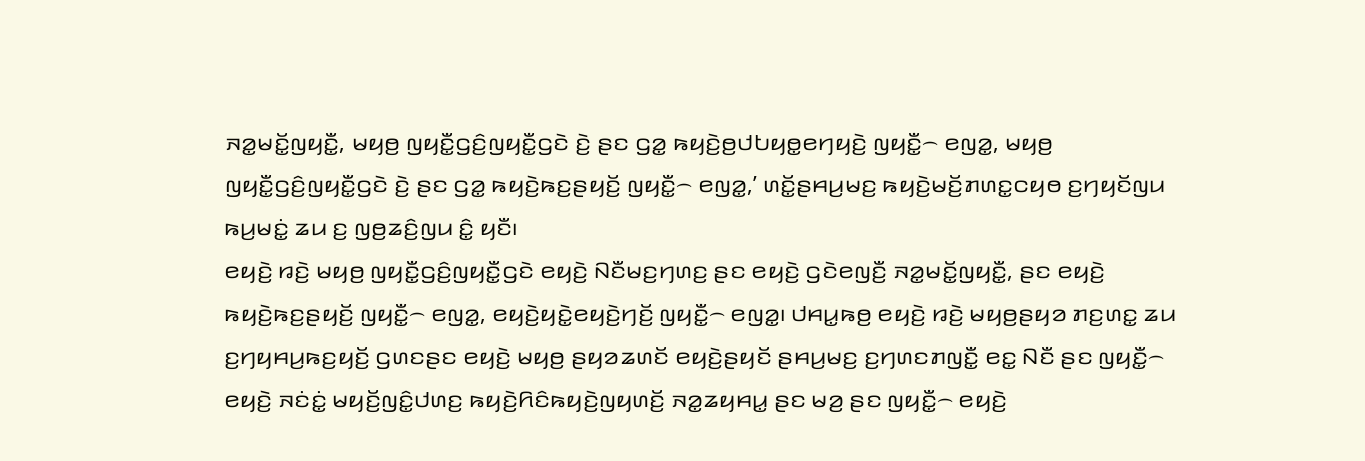ꤏꤤ꤭ꤗꤢꤩ꤭ꤜꤟꤢꤪ꤭, ꤗꤟꤥ꤬ ꤜꤟꤢꤪ꤭ꤞꤢꤨ꤬ꤜꤟꤢꤪ꤭ꤞꤢꤧ ꤢꤧ꤬ ꤔꤢ ꤞꤤ꤭ ꤒꤟꤢꤧ꤬ꤥ꤬ꤓꤝꤟꤥ꤭ꤕꤚꤟꤢꤧ꤬ ꤜꤟꤢꤪ꤭꤮ ꤕꤜꤤ꤭, ꤗꤟꤥ꤬ ꤜꤟꤢꤪ꤭ꤞꤢꤨ꤬ꤜꤟꤢꤪ꤭ꤞꤢꤧ ꤢꤧ꤬ ꤔꤢ ꤞꤤ꤭ ꤒꤟꤢꤧ꤬ꤒꤢ꤬ꤔꤟꤢꤩ꤬ ꤜꤟꤢꤪ꤭꤮ ꤕꤜꤤ꤭,’ ꤛꤢꤩ꤭ꤔꤌꤣ꤬ꤗꤢ꤬ ꤒꤟꤢꤧ꤬ꤗꤢꤩ꤬ꤊꤛꤢ꤭ꤍꤟꤥ ꤢ꤬ꤚꤟꤢꤩꤜꤣ ꤒꤣ꤬ꤗꤢꤦ꤭ ꤘꤣ ꤢ꤬ ꤜꤥ꤬ꤘꤢꤨ꤬ꤜꤣ ꤢꤨ꤭ ꤟꤢꤪ꤯
ꤕꤟꤢꤧ꤬ ꤙꤢꤧ꤬ ꤗꤟꤥ꤬ ꤜꤟꤢꤪ꤭ꤞꤢꤨ꤬ꤜꤟꤢꤪ꤭ꤞꤢꤧ ꤕꤟꤢꤧ꤬ ꤡꤢꤪꤗꤢ꤬ꤚꤛꤢ꤬ ꤔꤢ ꤕꤟꤢꤧ꤬ ꤞꤢꤧꤕꤜꤢꤪ꤬ ꤏꤤ꤭ꤗꤢꤩ꤭ꤜꤟꤢꤪ꤭, ꤔꤢ ꤕꤟꤢꤧ꤬ ꤒꤟꤢꤧ꤬ꤒꤢ꤬ꤔꤟꤢꤩ꤬ ꤜꤟꤢꤪ꤭꤮ ꤕꤜꤤ꤭, ꤕꤟꤢꤧ꤬ꤟꤢꤧ꤭ꤕꤟꤢꤧ꤬ꤚꤢꤩ꤬ ꤜꤟꤢꤪ꤭꤮ ꤕꤜꤤ꤭꤯ ꤓꤌꤣ꤭ꤒꤥ꤬ ꤕꤟꤢꤧ꤬ ꤙꤢꤧ꤬ ꤗꤟꤥ꤬ꤔꤟꤤ ꤊꤢ꤬ꤛꤢ꤭ ꤘꤣ ꤢ꤬ꤚꤟꤌꤣ꤬ꤒꤢ꤬ꤟꤢꤩ꤬ ꤞꤛꤢꤔꤢ ꤕꤟꤢꤧ꤬ ꤗꤟꤥ꤬ ꤔꤟꤤꤘꤛꤢꤩ ꤕꤟꤢꤧ꤬ꤔꤟꤢꤩ ꤔꤌꤣ꤬ꤗꤢ꤬ ꤢ꤬ꤚꤛꤢꤊꤜꤢꤪ꤭ ꤕꤢ꤭ ꤡꤢꤪ ꤔꤢ ꤜꤟꤢꤪ꤭꤮ ꤕꤟꤢꤧ꤬ ꤏꤢꤦꤢꤦ꤭ ꤗꤟꤢꤩ꤬ꤜꤢꤨ꤭ꤓꤛꤢ꤬ ꤒꤟꤢꤧ꤬ꤖꤢꤨꤒꤟꤢꤧ꤬ꤜꤟꤛꤢꤩ꤬ ꤏꤤ꤭ꤘꤟꤌꤣ꤭ ꤔꤢ ꤗꤤ꤬ ꤔꤢ ꤜꤟꤢꤪ꤭꤮ ꤕꤟꤢꤧ꤬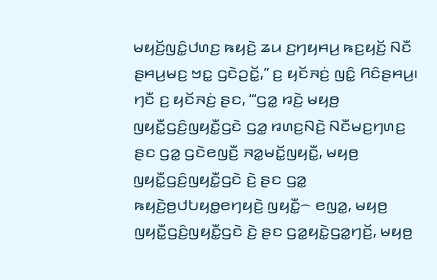ꤗꤟꤢꤩ꤬ꤜꤢꤨ꤭ꤓꤛꤢ꤬ ꤒꤟꤢꤧ꤬ ꤘꤣ ꤢ꤬ꤚꤟꤌꤣ꤬ ꤒꤢ꤬ꤟꤢꤩ꤬ ꤡꤢꤪ ꤔꤌꤣ꤬ꤗꤢ꤬ ꤠꤢ꤭ ꤞꤢꤧꤑꤢꤩ꤭,” ꤢ꤬ ꤟꤢꤩꤏꤢꤦ꤬ ꤜꤢꤨ꤭ ꤖꤢꤨꤔꤌꤣ꤬꤯
ꤚꤢꤪ ꤢ꤬ ꤟꤢꤩꤏꤢꤦ꤬ ꤔꤢ, “‘ꤞꤤ꤭ ꤙꤢꤧ꤬ ꤗꤟꤥ꤬ ꤜꤟꤢꤪ꤭ꤞꤢꤨ꤬ꤜꤟꤢꤪ꤭ꤞꤢꤧ ꤞꤤ꤭ ꤙꤛꤢ꤬ꤡꤢꤧ꤬ ꤡꤢꤪꤗꤢ꤬ꤚꤛꤢ꤬ ꤔꤢ ꤞꤤ꤭ ꤞꤢꤧꤕꤜꤢꤪ꤬ ꤏꤤ꤭ꤗꤢꤩ꤭ꤜꤟꤢꤪ꤭, ꤗꤟꤥ꤬ ꤜꤟꤢꤪ꤭ꤞꤢꤨ꤬ꤜꤟꤢꤪ꤭ꤞꤢꤧ ꤢꤧ꤬ ꤔꤢ ꤞꤤ꤭ ꤒꤟꤢꤧ꤬ꤥ꤬ꤓꤝꤟꤥ꤭ꤕꤚꤟꤢꤧ꤬ ꤜꤟꤢꤪ꤭꤮ ꤕꤜꤤ꤭, ꤗꤟꤥ꤬ ꤜꤟꤢꤪ꤭ꤞꤢꤨ꤬ꤜꤟꤢꤪ꤭ꤞꤢꤧ ꤢꤧ꤬ ꤔꤢ ꤞꤤ꤭ꤟꤢꤧ꤭ꤞꤤ꤭ꤚꤢꤩ꤬, ꤗꤟꤥ꤬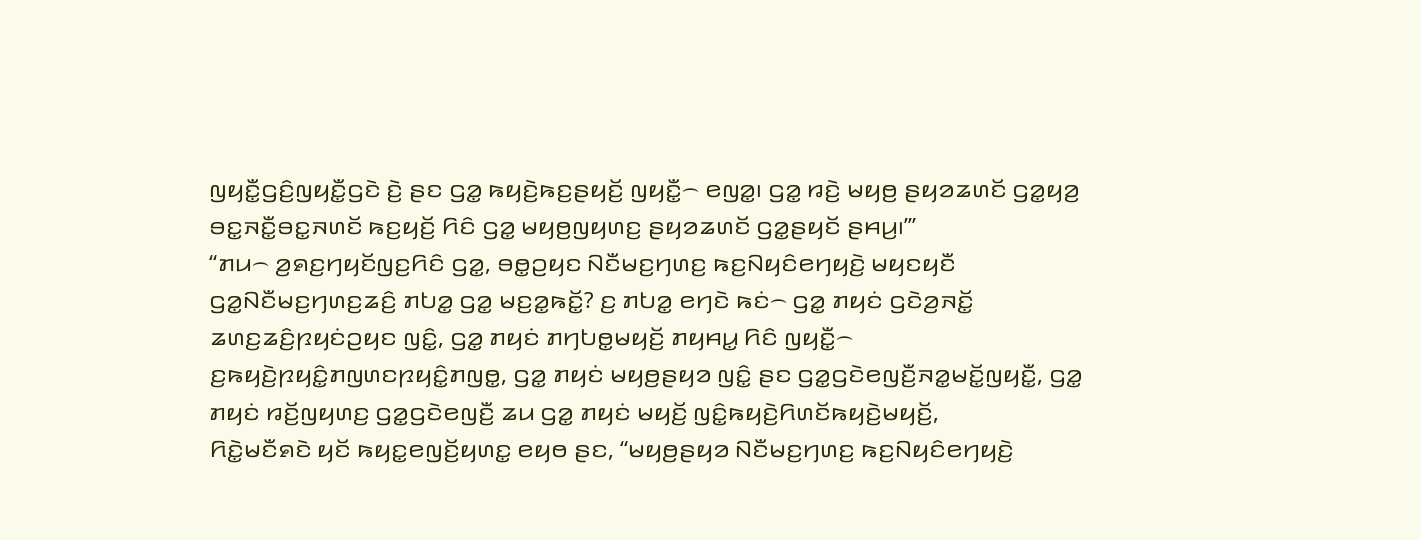ꤜꤟꤢꤪ꤭ꤞꤢꤨ꤬ꤜꤟꤢꤪ꤭ꤞꤢꤧ ꤢꤧ꤬ ꤔꤢ ꤞꤤ꤭ ꤒꤟꤢꤧ꤬ꤒꤢ꤬ꤔꤟꤢꤩ꤬ ꤜꤟꤢꤪ꤭꤮ ꤕꤜꤤ꤭꤯ ꤞꤤ꤭ ꤙꤢꤧ꤬ ꤗꤟꤥ꤬ ꤔꤟꤤꤘꤛꤢꤩ ꤞꤤ꤭ꤟꤤ꤬ ꤋꤢ꤭ꤏꤢꤪ꤭ꤋꤢ꤭ꤏꤛꤢꤩ ꤒꤢ꤬ꤟꤢꤩ꤬ ꤖꤢꤨ ꤞꤤ꤭ ꤗꤟꤥ꤬ꤜꤟꤛꤢ꤬ ꤔꤟꤤꤘꤛꤢꤩ ꤞꤤ꤭ꤔꤟꤢꤩ ꤔꤌꤣ꤬꤯’”
“ꤊꤣ꤮ ꤤ꤬ꤎꤢ꤬ꤚꤟꤢꤩꤜꤢ꤬ꤖꤢꤨ ꤞꤤ꤭, ꤋꤥ꤭ꤑꤟꤢ ꤡꤢꤪꤗꤢ꤬ꤚꤛꤢ꤬ ꤒꤢ꤬ꤡꤟꤢꤨꤕꤚꤟꤢꤧ꤬ ꤗꤟꤢꤟꤢꤪ ꤞꤤ꤭ꤡꤢꤪꤗꤢ꤬ꤚꤛꤢ꤬ꤘꤢꤨ꤬ ꤊꤝꤤ꤭ ꤞꤤ꤭ ꤗꤢ꤬ꤤ꤭ꤒꤢꤩ꤭? ꤢ꤬ ꤊꤝꤤ꤭ ꤕꤚꤢꤧ ꤒꤢꤦ꤮ ꤞꤤ꤭ ꤊꤟꤢꤦ ꤞꤢꤧꤤ꤬ꤏꤢꤩ꤭ ꤘꤛꤢ꤬ꤘꤢꤨ꤬ꤐꤟꤢꤦꤑꤟꤢ ꤜꤢꤨ꤭, ꤞꤤ꤭ ꤊꤟꤢꤦ ꤊꤚꤝꤥ꤭ꤗꤟꤢꤩ꤬ ꤊꤟꤌꤣ꤭ ꤖꤢꤨ ꤜꤟꤢꤪ꤭꤮ ꤢ꤬ꤒꤟꤢꤧ꤬ꤐꤟꤢꤨ꤭ꤊꤜꤛꤢꤐꤟꤢꤨ꤭ꤊꤜꤥ꤭, ꤞꤤ꤭ ꤊꤟꤢꤦ ꤗꤟꤥ꤬ꤔꤟꤤ ꤜꤢꤨ꤭ ꤔꤢ ꤞꤤ꤭ꤞꤢꤧꤕꤜꤢꤪ꤬ꤏꤤ꤭ꤗꤢꤩ꤭ꤜꤟꤢꤪ꤭, ꤞꤤ꤭ ꤊꤟꤢꤦ ꤙꤢꤩ꤬ꤜꤟꤛꤢ꤬ ꤞꤤ꤭ꤞꤢꤧꤕꤜꤢꤪ꤬ ꤘꤣ ꤞꤤ꤭ ꤊꤟꤢꤦ ꤗꤟꤢꤩ꤬ ꤜꤢꤨ꤭ꤒꤟꤢꤧ꤬ꤖꤛꤢꤩꤒꤟꤢꤧ꤬ꤗꤟꤢꤩ꤬,
ꤖꤢꤧ꤭ꤗꤢꤪꤎꤢꤧ ꤟꤢꤩ ꤒꤟꤢ꤭ꤕꤜꤢꤩ꤬ꤟꤛꤢ꤭ ꤕꤟꤥ ꤔꤢ, “ꤗꤟꤥ꤬ꤔꤟꤤ ꤡꤢꤪꤗꤢ꤬ꤚꤛꤢ꤬ ꤒꤢ꤬ꤡꤟꤢꤨꤕꤚꤟꤢꤧ꤬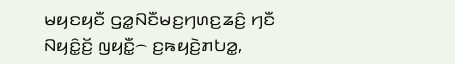ꤗꤟꤢꤟꤢꤪ ꤞꤤ꤭ꤡꤢꤪꤗꤢ꤬ꤚꤛꤢ꤬ꤘꤢꤨ꤬ ꤚꤢꤪ ꤡꤟꤢꤨ꤭ꤢꤩ꤬ ꤜꤟꤢꤪ꤭꤮ ꤢ꤬ꤒꤟꤢꤧ꤬ꤊꤝꤤ꤭,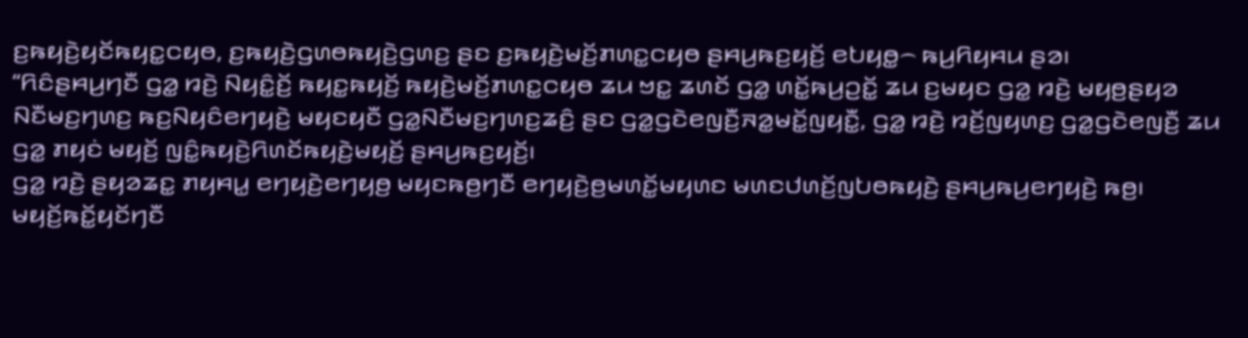ꤢ꤬ꤒꤟꤢꤧ꤬ꤟꤢꤩꤒꤟꤢ꤭ꤍꤟꤥ, ꤢ꤬ꤒꤟꤢꤧ꤬ꤞꤛꤥꤒꤟꤢꤧ꤬ꤞꤛꤢ꤬ ꤔꤢ ꤢ꤬ꤒꤟꤢꤧ꤬ꤗꤢꤩ꤬ꤊꤛꤢ꤭ꤍꤟꤥ ꤔꤌꤣ꤬ꤒꤢ꤬ꤟꤢꤩ꤬ ꤕꤝꤟꤥ꤭꤮ ꤒꤣ꤬ꤖꤟꤌꤣ ꤔꤤ꤯
“ꤖꤢꤨꤔꤌꤣ꤬ꤚꤢꤪ ꤞꤤ꤭ ꤙꤢꤧ꤬ ꤡꤟꤢꤨ꤭ꤢꤩ꤬ ꤒꤟꤢ꤭ꤒꤟꤢꤩ꤬ ꤒꤟꤢꤧ꤬ꤗꤢꤩ꤬ꤊꤛꤢ꤭ꤍꤟꤥ ꤘꤣ ꤠꤢ꤭ ꤘꤛꤢꤩ ꤞꤤ꤭ ꤛꤢꤩ꤭ꤒꤣ꤬ꤑꤢꤩ꤭ ꤘꤣ ꤢ꤬ꤗꤟꤢ ꤞꤤ꤭ ꤙꤢꤧ꤬ ꤗꤟꤥ꤬ꤔꤟꤤ ꤡꤢꤪꤗꤢ꤬ꤚꤛꤢ꤬ ꤒꤢ꤬ꤡꤟꤢꤨꤕꤚꤟꤢꤧ꤬ ꤗꤟꤢꤟꤢꤪ ꤞꤤ꤭ꤡꤢꤪꤗꤢ꤬ꤚꤛꤢ꤬ꤘꤢꤨ꤬ ꤔꤢ ꤞꤤ꤭ꤞꤢꤧꤕꤜꤢꤪ꤬ꤏꤤ꤭ꤗꤢꤩ꤭ꤜꤟꤢꤪ꤭, ꤞꤤ꤭ ꤙꤢꤧ꤬ ꤙꤢꤩ꤬ꤜꤟꤛꤢ꤬ ꤞꤤ꤭ꤞꤢꤧꤕꤜꤢꤪ꤬ ꤘꤣ ꤞꤤ꤭ ꤊꤟꤢꤦ ꤗꤟꤢꤩ꤬ ꤜꤢꤨ꤭ꤒꤟꤢꤧ꤬ꤖꤛꤢꤩꤒꤟꤢꤧ꤬ꤗꤟꤢꤩ꤬ ꤔꤌꤣ꤬ꤒꤢ꤬ꤟꤢꤩ꤬꤯
ꤞꤤ꤭ ꤙꤢꤧ꤬ ꤔꤟꤤꤘꤢ꤭ ꤊꤟꤌꤣ꤭ ꤕꤚꤟꤢꤧ꤬ꤕꤚꤟꤥ꤬ ꤗꤟꤢꤒꤥ꤬ꤚꤢꤪ ꤕꤚꤟꤢꤧ꤬ꤥ꤬ꤗꤛꤢꤩ꤭ꤗꤟꤛꤢ ꤗꤛꤢꤓꤛꤢꤩ꤬ꤜꤝꤥꤒꤟꤢꤧ꤬ ꤔꤌꤣ꤬ꤒꤣ꤬ꤕꤚꤟꤢꤧ꤬ ꤒꤥ꤬꤯ ꤗꤟꤢꤩ꤬ꤒꤢꤩ꤭ꤟꤢꤩꤚꤢꤪ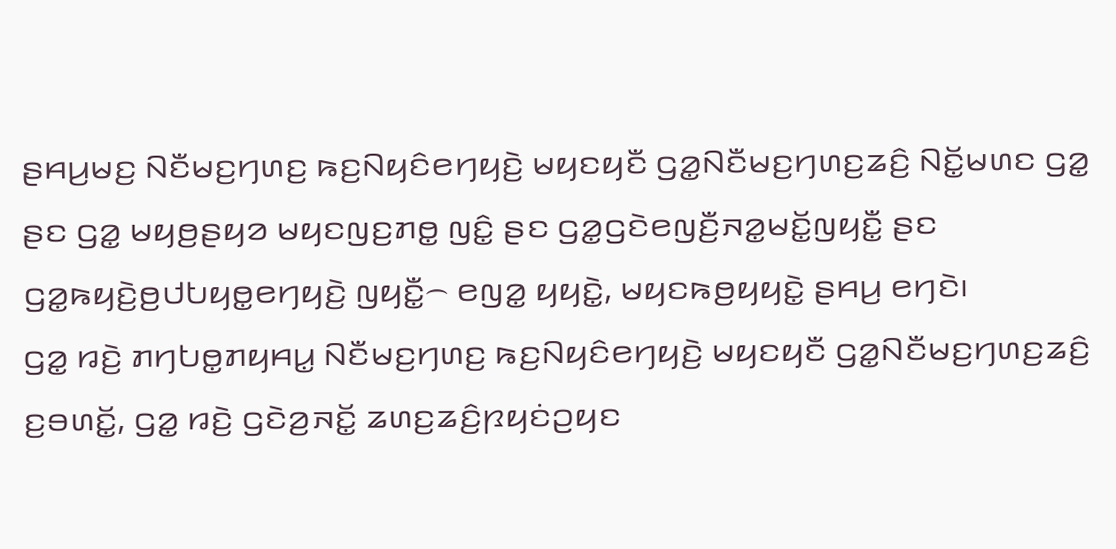ꤔꤌꤣ꤬ꤗꤢ꤬ ꤡꤢꤪꤗꤢ꤬ꤚꤛꤢ꤬ ꤒꤢ꤬ꤡꤟꤢꤨꤕꤚꤟꤢꤧ꤬ ꤗꤟꤢꤟꤢꤪ ꤞꤤ꤭ꤡꤢꤪꤗꤢ꤬ꤚꤛꤢ꤬ꤘꤢꤨ꤬ ꤡꤢꤩ꤭ꤗꤛꤢ ꤞꤤ꤭ ꤔꤢ ꤞꤤ꤭ ꤗꤟꤥ꤬ꤔꤟꤤ ꤗꤟꤢꤜꤢ꤬ꤊꤥ꤭ ꤜꤢꤨ꤭ ꤔꤢ ꤞꤤ꤭ꤞꤢꤧꤕꤜꤢꤪ꤬ꤏꤤ꤭ꤗꤢꤩ꤭ꤜꤟꤢꤪ꤭ ꤔꤢ ꤞꤤ꤭ꤒꤟꤢꤧ꤬ꤥ꤬ꤓꤝꤟꤥ꤭ꤕꤚꤟꤢꤧ꤬ ꤜꤟꤢꤪ꤭꤮ ꤕꤜꤤ꤭ ꤟꤟꤢꤧ꤭, ꤗꤟꤢꤒꤥ꤬ꤟꤟꤢꤧ꤭ ꤔꤌꤣ꤬ ꤕꤚꤢꤧ꤯
ꤞꤤ꤭ ꤙꤢꤧ꤬ ꤊꤚꤝꤥ꤭ꤊꤟꤌꤣ꤭ ꤡꤢꤪꤗꤢ꤬ꤚꤛꤢ꤬ ꤒꤢ꤬ꤡꤟꤢꤨꤕꤚꤟꤢꤧ꤬ ꤗꤟꤢꤟꤢꤪ ꤞꤤ꤭ꤡꤢꤪꤗꤢ꤬ꤚꤛꤢ꤬ꤘꤢꤨ꤬ ꤢ꤬ꤋꤛꤢꤩ꤭, ꤞꤤ꤭ ꤙꤢꤧ꤬ ꤞꤢꤧꤤ꤬ꤏꤢꤩ꤭ ꤘꤛꤢ꤬ꤘꤢꤨ꤬ꤐꤟꤢꤦꤑꤟꤢ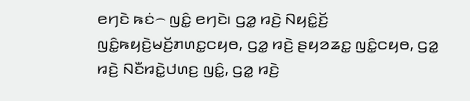ꤕꤚꤢꤧ ꤒꤢꤦ꤮ ꤜꤢꤨ꤭ ꤕꤚꤢꤧ꤯ ꤞꤤ꤭ ꤙꤢꤧ꤬ ꤡꤟꤢꤨ꤭ꤢꤩ꤬ ꤜꤢꤨ꤭ꤒꤟꤢꤧ꤬ꤗꤢꤩ꤬ꤊꤛꤢ꤭ꤍꤟꤥ, ꤞꤤ꤭ ꤙꤢꤧ꤬ ꤔꤟꤤꤘꤢ꤭ ꤜꤢꤨ꤭ꤍꤟꤥ, ꤞꤤ꤭ ꤙꤢꤧ꤬ ꤡꤢꤪꤙꤢꤧ꤭ꤓꤛꤢ꤬ ꤜꤢꤨ꤭, ꤞꤤ꤭ ꤙꤢꤧ꤬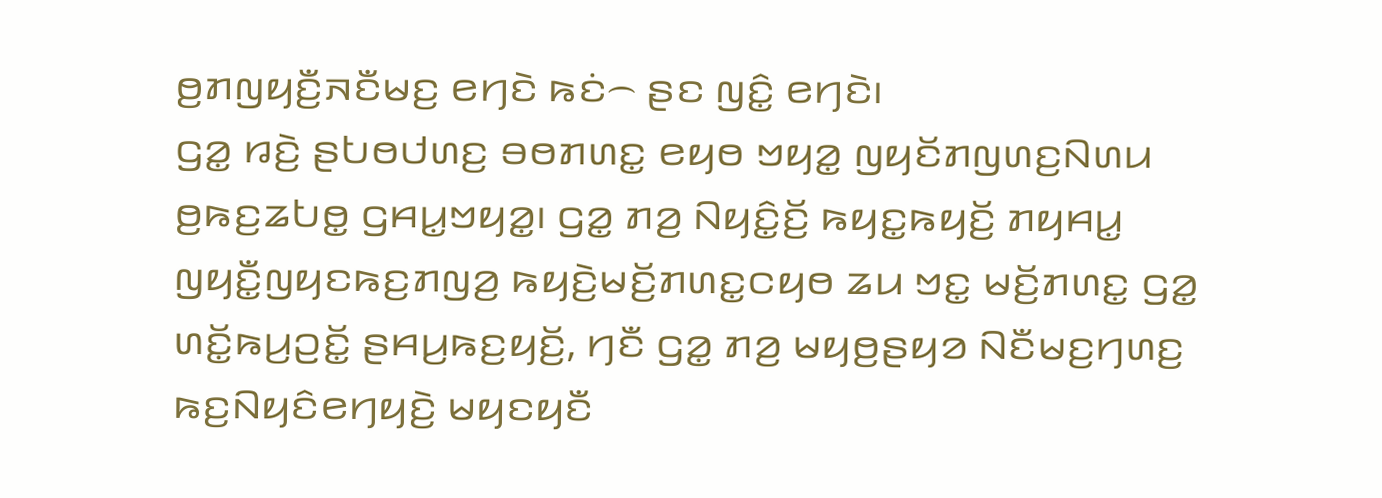ꤥ꤬ꤊꤜꤟꤢꤪ꤬ꤏꤢꤪꤗꤢ꤬ ꤕꤚꤢꤧ ꤒꤢꤦ꤮ ꤔꤢ ꤜꤢꤨ꤭ ꤕꤚꤢꤧ꤯
ꤞꤤ꤭ ꤙꤢꤧ꤬ ꤔꤝꤥꤓꤛꤢ꤬ ꤋꤥꤊꤛꤢ꤭ ꤕꤟꤥ ꤠꤟꤤ꤭ ꤜꤟꤢꤩꤊꤜꤛꤢ꤬ꤡꤛꤣ ꤥ꤬ꤒꤢ꤬ꤘꤝꤥ꤭ ꤞꤌꤣ꤭ꤠꤟꤤ꤭꤯ ꤞꤤ꤭ ꤊꤤ꤬ ꤡꤟꤢꤨ꤭ꤢꤩ꤬ ꤒꤟꤢ꤭ꤒꤟꤢꤩ꤬ ꤊꤟꤌꤣ꤭ ꤜꤟꤢꤪ꤭ꤜꤟꤢꤒꤢ꤬ꤊꤜꤤ꤬ ꤒꤟꤢꤧ꤬ꤗꤢꤩ꤬ꤊꤛꤢ꤭ꤍꤟꤥ ꤘꤣ ꤠꤢ꤭ ꤗꤢꤩ꤬ꤊꤛꤢ꤭ ꤞꤤ꤭ ꤛꤢꤩ꤭ꤒꤣ꤬ꤑꤢꤩ꤭ ꤔꤌꤣ꤬ꤒꤢ꤬ꤟꤢꤩ꤬, ꤚꤢꤪ ꤞꤤ꤭ ꤊꤤ꤬ ꤗꤟꤥ꤬ꤔꤟꤤ ꤡꤢꤪꤗꤢ꤬ꤚꤛꤢ꤬ ꤒꤢ꤬ꤡꤟꤢꤨꤕꤚꤟꤢꤧ꤬ ꤗꤟꤢꤟꤢꤪ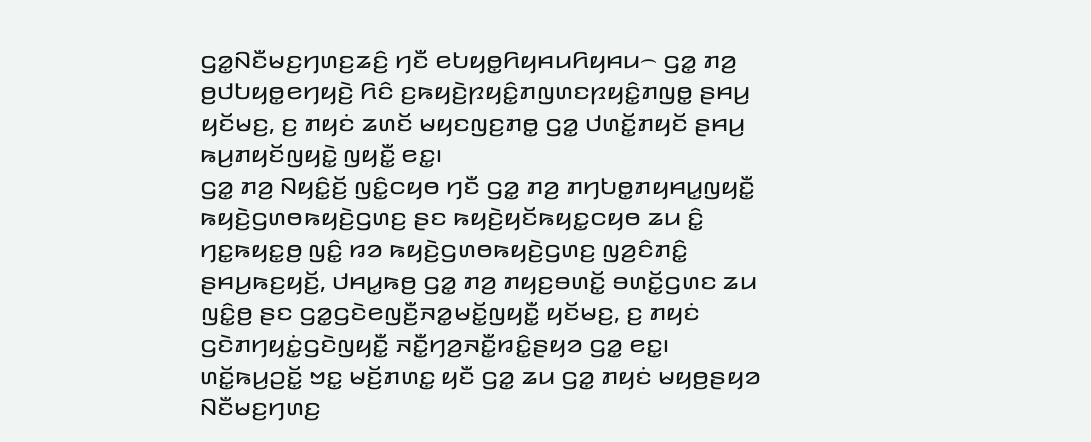ꤞꤤ꤭ꤡꤢꤪꤗꤢ꤬ꤚꤛꤢ꤬ꤘꤢꤨ꤬ ꤚꤢꤪ ꤕꤝꤟꤥ꤭ꤖꤟꤌꤣꤖꤟꤌꤣ꤮ ꤞꤤ꤭ ꤊꤤ꤬ ꤥ꤬ꤓꤝꤟꤥ꤭ꤕꤚꤟꤢꤧ꤬ ꤖꤢꤨ ꤢ꤬ꤒꤟꤢꤧ꤬ꤐꤟꤢꤨ꤭ꤊꤜꤛꤢꤐꤟꤢꤨ꤭ꤊꤜꤥ꤭ ꤔꤌꤣ꤬ ꤟꤢꤩꤗꤢ꤬, ꤢ꤬ ꤊꤟꤢꤦ ꤘꤛꤢꤩ ꤗꤟꤢꤜꤢ꤬ꤊꤥ꤭ ꤞꤤ꤭ ꤓꤛꤢꤩ꤭ꤊꤟꤢꤩ ꤔꤌꤣ꤬ ꤒꤣ꤬ꤊꤟꤢꤩꤜꤟꤢꤧ꤭ ꤜꤟꤢꤪ꤭ ꤕꤢ꤭꤯
ꤞꤤ꤭ ꤊꤤ꤬ ꤡꤟꤢꤨ꤭ꤢꤩ꤬ ꤜꤢꤨ꤭ꤍꤟꤥ ꤚꤢꤪ ꤞꤤ꤭ ꤊꤤ꤬ ꤊꤚꤝꤥ꤭ꤊꤟꤌꤣ꤭ꤜꤟꤢꤪ꤭ ꤒꤟꤢꤧ꤬ꤞꤛꤥꤒꤟꤢꤧ꤬ꤞꤛꤢ꤬ ꤔꤢ ꤒꤟꤢꤧ꤬ꤟꤢꤩꤒꤟꤢ꤭ꤍꤟꤥ ꤘꤣ ꤢꤨ꤭ ꤚꤢ꤭ꤒꤟꤢ꤭ꤥ꤬ ꤜꤢꤨ꤭ ꤙꤤ ꤒꤟꤢꤧ꤬ꤞꤛꤥꤒꤟꤢꤧ꤬ꤞꤛꤢ꤬ ꤜꤤ꤬ꤢꤨꤊꤢꤨ꤭ ꤔꤌꤣ꤬ꤒꤢ꤬ꤟꤢꤩ꤬, ꤓꤌꤣ꤭ꤒꤥ꤬ ꤞꤤ꤭ ꤊꤤ꤬ ꤊꤟꤢ꤬ꤋꤛꤢꤩ꤭ ꤋꤛꤢꤩ꤭ꤞꤛꤢ ꤘꤣ ꤜꤢꤨ꤭ꤥ꤬ ꤔꤢ ꤞꤤ꤭ꤞꤢꤧꤕꤜꤢꤪ꤬ꤏꤤ꤭ꤗꤢꤩ꤭ꤜꤟꤢꤪ꤭ ꤟꤢꤩꤗꤢ꤬, ꤢ꤬ ꤊꤟꤢꤦ ꤞꤢꤧꤊꤚꤟꤢꤦ꤭ꤞꤢꤧꤜꤟꤢꤪ꤭ ꤏꤢꤪ꤭ꤚꤤ꤬ꤏꤢꤪ꤭ꤙꤢꤨ꤭ꤔꤟꤤ ꤞꤤ꤭ ꤕꤢ꤭꤯
ꤛꤢꤩ꤭ꤒꤣ꤬ꤑꤢꤩ꤭ ꤠꤢ꤭ ꤗꤢꤩ꤬ꤊꤛꤢ꤭ ꤟꤢꤪ ꤞꤤ꤭ ꤘꤣ ꤞꤤ꤭ ꤊꤟꤢꤦ ꤗꤟꤥ꤬ꤔꤟꤤ ꤡꤢꤪꤗꤢ꤬ꤚꤛꤢ꤬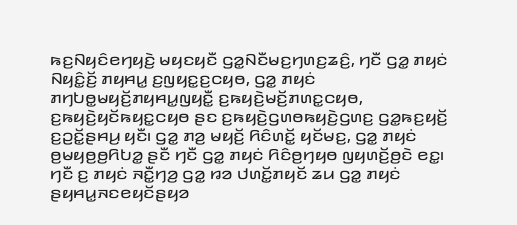ꤒꤢ꤬ꤡꤟꤢꤨꤕꤚꤟꤢꤧ꤬ ꤗꤟꤢꤟꤢꤪ ꤞꤤ꤭ꤡꤢꤪꤗꤢ꤬ꤚꤛꤢ꤬ꤘꤢꤨ꤬, ꤚꤢꤪ ꤞꤤ꤭ ꤊꤟꤢꤦ ꤡꤟꤢꤨ꤭ꤢꤩ꤬ ꤊꤟꤌꤣ꤭ ꤢ꤬ꤜꤟꤢ꤭ꤢ꤬ꤍꤟꤥ, ꤞꤤ꤭ ꤊꤟꤢꤦ ꤊꤚꤝꤥ꤭ꤗꤟꤢꤩ꤬ꤊꤟꤌꤣ꤭ꤜꤟꤢꤪ꤭ ꤢ꤬ꤒꤟꤢꤧ꤬ꤗꤢꤩ꤬ꤊꤛꤢ꤭ꤍꤟꤥ, ꤢ꤬ꤒꤟꤢꤧ꤬ꤟꤢꤩꤒꤟꤢ꤭ꤍꤟꤥ ꤔꤢ ꤢ꤬ꤒꤟꤢꤧ꤬ꤞꤛꤥꤒꤟꤢꤧ꤬ꤞꤛꤢ꤬ ꤞꤤ꤭ꤒꤢ꤬ꤟꤢꤩ꤬ ꤢ꤬ꤑꤢꤩ꤭ꤔꤌꤣ꤬ ꤟꤢꤪ꤯ ꤞꤤ꤭ ꤊꤤ꤬ ꤗꤟꤢꤩ꤬ ꤖꤢꤨꤛꤢꤩ꤭ ꤟꤢꤩꤗꤢ꤬, ꤞꤤ꤭ ꤊꤟꤢꤦ ꤥ꤬ꤗꤟꤥ꤬ꤥ꤬ꤖꤝꤤ꤭ ꤔꤢꤪ ꤚꤢꤪ ꤞꤤ꤭ ꤊꤟꤢꤦ ꤖꤢꤨꤥ꤬ꤚꤟꤥ ꤜꤟꤛꤢꤩ꤬ꤥ꤬ꤢꤧ ꤕꤢ꤭꤯ ꤚꤢꤪ ꤢ꤬ ꤊꤟꤢꤦ ꤏꤢꤪ꤭ꤚꤤ꤬ ꤞꤤ꤭ ꤙꤤ ꤓꤛꤢꤩ꤭ꤊꤟꤢꤩ ꤘꤣ ꤞꤤ꤭ ꤊꤟꤢꤦ ꤔꤟꤌꤣ꤭ꤏꤢꤕꤟꤢꤩꤔꤟꤤ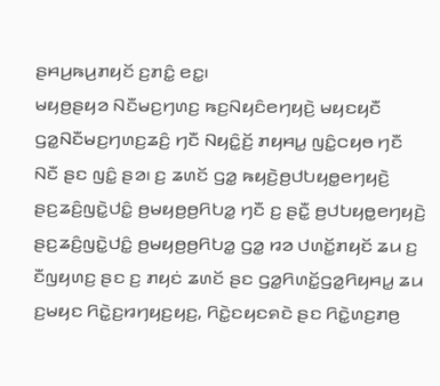ꤔꤌꤣ꤬ꤒꤣ꤬ꤊꤟꤢꤩ ꤢ꤬ꤊꤢꤨ꤭ ꤕꤢ꤭꤯
ꤗꤟꤥ꤬ꤔꤟꤤ ꤡꤢꤪꤗꤢ꤬ꤚꤛꤢ꤬ ꤒꤢ꤬ꤡꤟꤢꤨꤕꤚꤟꤢꤧ꤬ ꤗꤟꤢꤟꤢꤪ ꤞꤤ꤭ꤡꤢꤪꤗꤢ꤬ꤚꤛꤢ꤬ꤘꤢꤨ꤬ ꤚꤢꤪ ꤡꤟꤢꤨ꤭ꤢꤩ꤬ ꤊꤟꤌꤣ꤭ ꤜꤢꤨ꤭ꤍꤟꤥ ꤚꤢꤪ ꤡꤢꤪ ꤔꤢ ꤜꤢꤨ꤭ ꤔꤤ꤯ ꤢ꤬ ꤘꤛꤢꤩ ꤞꤤ꤭ ꤒꤟꤢꤧ꤬ꤥ꤬ꤓꤝꤟꤥ꤭ꤕꤚꤟꤢꤧ꤬ ꤔꤢ꤬ꤘꤢꤨ꤬ꤜꤢꤧ꤭ꤓꤢꤨ꤭ ꤥ꤬ꤗꤟꤥ꤬ꤥ꤬ꤖꤝꤤ꤭ ꤚꤢꤪ ꤢ꤬ ꤔꤢꤪ꤭ ꤥ꤬ꤓꤝꤟꤥ꤭ꤕꤚꤟꤢꤧ꤬ ꤔꤢ꤬ꤘꤢꤨ꤬ꤜꤢꤧ꤭ꤓꤢꤨ꤭ ꤥ꤬ꤗꤟꤥ꤬ꤥ꤬ꤖꤝꤤ꤭ ꤞꤤ꤭ ꤙꤤ ꤓꤛꤢꤩ꤭ꤊꤟꤢꤩ ꤘꤣ ꤢ꤬ ꤢꤪꤜꤟꤛꤢ꤬ ꤔꤢ ꤢ꤬ ꤊꤟꤢꤦ ꤘꤛꤢꤩ ꤔꤢ ꤞꤤ꤭ꤖꤛꤢꤩ꤭ꤞꤤ꤭ꤖꤟꤌꤣ꤭ ꤘꤣ ꤢ꤬ꤗꤟꤢ ꤖꤢꤧ꤭ꤢ꤬ꤙꤚꤟꤢ꤬ꤟꤢ꤬, ꤖꤢꤧ꤭ꤢꤟꤢꤎꤢꤧ ꤔꤢ ꤖꤢꤧ꤭ꤛꤢ꤬ꤊꤥ꤬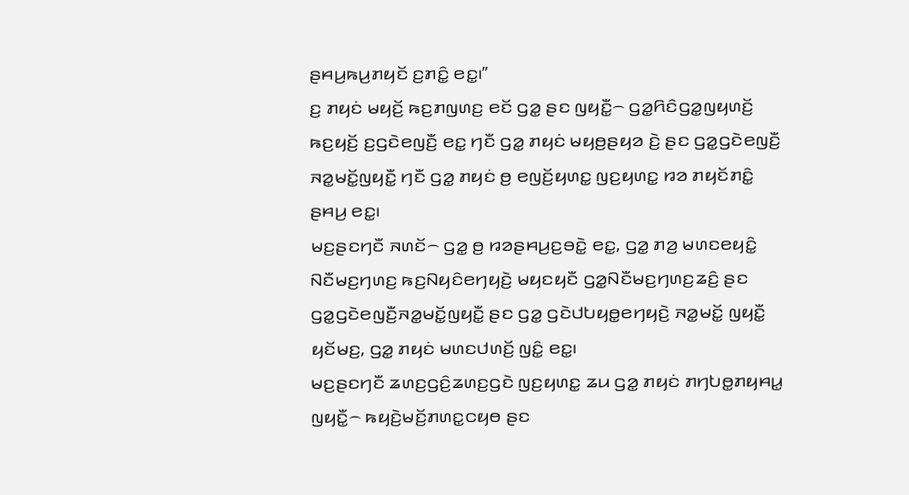ꤔꤌꤣ꤬ꤒꤣ꤬ꤊꤟꤢꤩ ꤢ꤬ꤊꤢꤨ꤭ ꤕꤢ꤭꤯”
ꤢ꤬ ꤊꤟꤢꤦ ꤗꤟꤢꤩ꤬ ꤒꤢ꤬ꤊꤜꤛꤢ꤬ ꤕꤢꤩ ꤞꤤ꤭ ꤔꤢ ꤜꤟꤢꤪ꤭꤮ ꤞꤤ꤭ꤖꤢꤨꤞꤤ꤭ꤜꤟꤛꤢꤩ꤬ ꤒꤢ꤬ꤟꤢꤩ꤬ ꤢ꤬ꤞꤢꤧꤕꤜꤢꤪ꤬ ꤕꤢ꤭ ꤚꤢꤪ ꤞꤤ꤭ ꤊꤟꤢꤦ ꤗꤟꤥ꤬ꤔꤟꤤ ꤢꤧ꤬ ꤔꤢ ꤞꤤ꤭ꤞꤢꤧꤕꤜꤢꤪ꤬ ꤏꤤ꤭ꤗꤢꤩ꤭ꤜꤟꤢꤪ꤭ ꤚꤢꤪ ꤞꤤ꤭ ꤊꤟꤢꤦ ꤥ꤬ ꤕꤜꤢꤩ꤬ꤟꤛꤢ꤭ ꤜꤢ꤬ꤟꤛꤢ꤭ ꤙꤤ ꤊꤟꤢꤩꤊꤢꤨ꤭ ꤔꤌꤣ꤬ ꤕꤢ꤭꤯
ꤗꤢ꤬ꤔꤢꤚꤢꤪ ꤏꤛꤢꤩ꤮ ꤞꤤ꤭ ꤥ꤬ ꤙꤤꤔꤌꤣ꤬ꤢ꤬ꤋꤢꤧ꤭ ꤕꤢ꤭, ꤞꤤ꤭ ꤊꤤ꤬ ꤗꤛꤢꤕꤟꤢꤨ꤭ ꤡꤢꤪꤗꤢ꤬ꤚꤛꤢ꤬ ꤒꤢ꤬ꤡꤟꤢꤨꤕꤚꤟꤢꤧ꤬ ꤗꤟꤢꤟꤢꤪ ꤞꤤ꤭ꤡꤢꤪꤗꤢ꤬ꤚꤛꤢ꤬ꤘꤢꤨ꤬ ꤔꤢ ꤞꤤ꤭ꤞꤢꤧꤕꤜꤢꤪ꤬ꤏꤤ꤭ꤗꤢꤩ꤭ꤜꤟꤢꤪ꤭ ꤔꤢ ꤞꤤ꤭ ꤞꤢꤧꤓꤝꤟꤥ꤭ꤕꤚꤟꤢꤧ꤬ ꤏꤤ꤭ꤗꤢꤩ꤭ ꤜꤟꤢꤪ꤭ ꤟꤢꤩꤗꤢ꤬, ꤞꤤ꤭ ꤊꤟꤢꤦ ꤗꤛꤢꤓꤛꤢꤩ꤬ ꤜꤢꤨ꤭ ꤕꤢ꤭꤯
ꤗꤢ꤬ꤔꤢꤚꤢꤪ ꤘꤛꤢ꤬ꤞꤢꤨ꤬ꤘꤛꤢ꤬ꤞꤢꤧ ꤜꤢ꤬ꤟꤛꤢ꤭ ꤘꤣ ꤞꤤ꤭ ꤊꤟꤢꤦ ꤊꤚꤝꤥ꤭ꤊꤟꤌꤣ꤭ ꤜꤟꤢꤪ꤭꤮ ꤒꤟꤢꤧ꤬ꤗꤢꤩ꤬ꤊꤛꤢ꤭ꤍꤟꤥ ꤔꤢ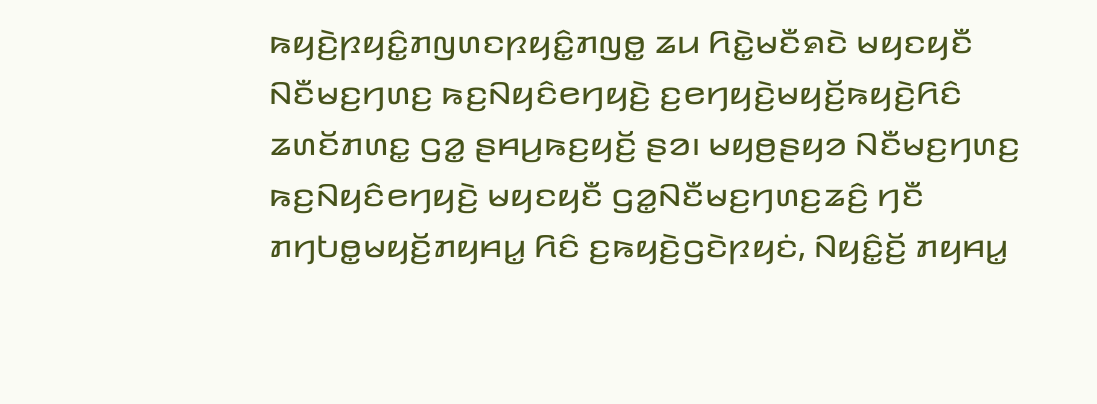ꤒꤟꤢꤧ꤬ꤐꤟꤢꤨ꤭ꤊꤜꤛꤢꤐꤟꤢꤨ꤭ꤊꤜꤥ꤭ ꤘꤣ ꤖꤢꤧ꤭ꤗꤢꤪꤎꤢꤧ ꤗꤟꤢꤟꤢꤪ ꤡꤢꤪꤗꤢ꤬ꤚꤛꤢ꤬ ꤒꤢ꤬ꤡꤟꤢꤨꤕꤚꤟꤢꤧ꤬ ꤢ꤬ꤕꤚꤟꤢꤧ꤬ꤗꤟꤢꤩ꤬ꤒꤟꤢꤧ꤬ꤖꤢꤨ ꤘꤛꤢꤩꤊꤛꤢ꤭ ꤞꤤ꤭ ꤔꤌꤣ꤬ꤒꤢ꤬ꤟꤢꤩ꤬ ꤔꤤ꤯ ꤗꤟꤥ꤬ꤔꤟꤤ ꤡꤢꤪꤗꤢ꤬ꤚꤛꤢ꤬ ꤒꤢ꤬ꤡꤟꤢꤨꤕꤚꤟꤢꤧ꤬ ꤗꤟꤢꤟꤢꤪ ꤞꤤ꤭ꤡꤢꤪꤗꤢ꤬ꤚꤛꤢ꤬ꤘꤢꤨ꤬ ꤚꤢꤪ ꤊꤚꤝꤥ꤭ꤗꤟꤢꤩ꤬ꤊꤟꤌꤣ꤭ ꤖꤢꤨ ꤢ꤬ꤒꤟꤢꤧ꤬ꤞꤢꤧꤐꤟꤢꤦ, ꤡꤟꤢꤨ꤭ꤢꤩ꤬ ꤊꤟꤌꤣ꤭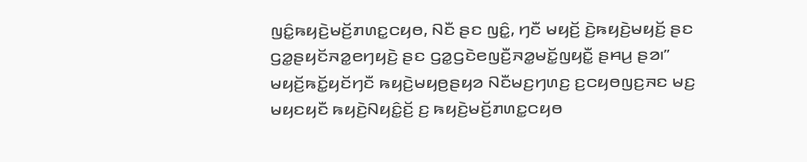ꤜꤢꤨ꤭ꤒꤟꤢꤧ꤬ꤗꤢꤩ꤬ꤊꤛꤢ꤭ꤍꤟꤥ, ꤡꤢꤪ ꤔꤢ ꤜꤢꤨ꤭, ꤚꤢꤪ ꤗꤟꤢꤩ꤬ ꤢꤧ꤬ꤒꤟꤢꤧ꤬ꤗꤟꤢꤩ꤬ ꤔꤢ ꤞꤤ꤭ꤔꤟꤢꤩꤏꤤ꤭ꤕꤚꤟꤢꤧ꤬ ꤔꤢ ꤞꤤ꤭ꤞꤢꤧꤕꤜꤢꤪ꤬ꤏꤤ꤭ꤗꤢꤩ꤭ꤜꤟꤢꤪ꤭ ꤔꤌꤣ꤬ ꤔꤤ꤯”
ꤗꤟꤢꤩ꤬ꤒꤢꤩ꤭ꤟꤢꤩꤚꤢꤪ ꤒꤟꤢꤧ꤬ꤗꤟꤥ꤬ꤔꤟꤤ ꤡꤢꤪꤗꤢ꤬ꤚꤛꤢ꤬ ꤢ꤬ꤍꤟꤥꤜꤢ꤬ꤏꤢ ꤗꤢ꤬ ꤗꤟꤢꤟꤢꤪ ꤒꤟꤢꤧ꤬ꤡꤟꤢꤨ꤭ꤢꤩ꤬ ꤢ꤬ ꤒꤟꤢꤧ꤬ꤗꤢꤩ꤬ꤊꤛꤢ꤭ꤍꤟꤥ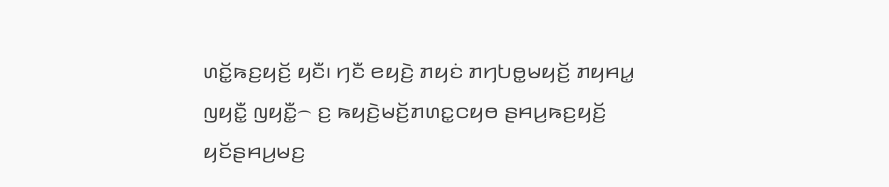ꤛꤢꤩ꤭ꤒꤢ꤬ꤟꤢꤩ꤬ ꤟꤢꤪ꤯ ꤚꤢꤪ ꤕꤟꤢꤧ꤬ ꤊꤟꤢꤦ ꤊꤚꤝꤥ꤭ꤗꤟꤢꤩ꤬ ꤊꤟꤌꤣ꤭ ꤜꤟꤢꤪ꤭ ꤜꤟꤢꤪ꤭꤮ ꤢ꤬ ꤒꤟꤢꤧ꤬ꤗꤢꤩ꤬ꤊꤛꤢ꤭ꤍꤟꤥ ꤔꤌꤣ꤬ꤒꤢ꤬ꤟꤢꤩ꤬ ꤟꤢꤩꤔꤌꤣ꤬ꤗꤢ꤬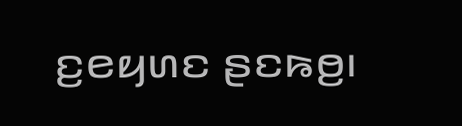ꤢ꤬ꤕꤟꤛꤢ ꤔꤢꤒꤥ꤬꤯